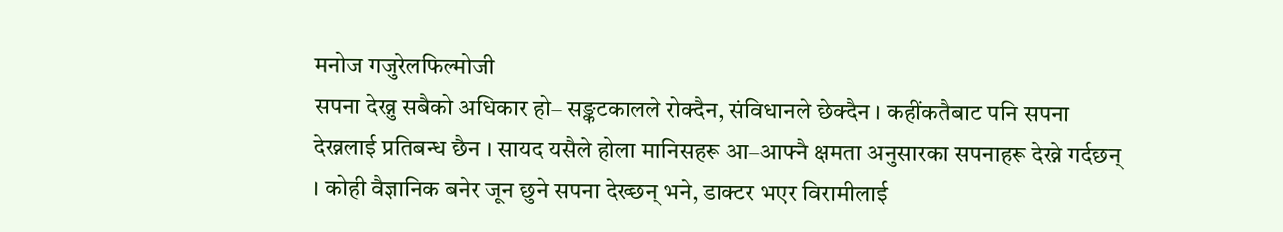मनोज गजुरेलफिल्मोजी
सपना देख्नु सबैको अधिकार हो– सङ्कटकालले रोक्दैन, संविधानले छेक्दैन । कहींकतैबाट पनि सपना देख्नलाई प्रतिबन्ध छैन । सायद यसैले होला मानिसहरू आ–आफ्नै क्षमता अनुसारका सपनाहरू देख्ने गर्दछन् । कोही वैज्ञानिक बनेर जून छुने सपना देख्छन् भने, डाक्टर भएर विरामीलाई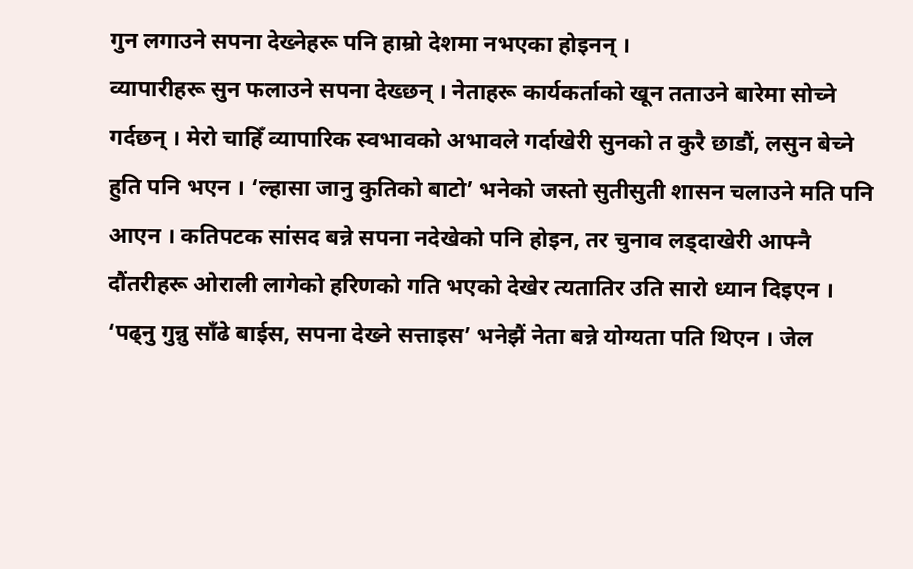गुन लगाउने सपना देख्नेहरू पनि हाम्रो देशमा नभएका होइनन् ।
व्यापारीहरू सुन फलाउने सपना देख्छन् । नेताहरू कार्यकर्ताको खून तताउने बारेमा सोच्ने गर्दछन् । मेरो चाहिँ व्यापारिक स्वभावको अभावले गर्दाखेरी सुनको त कुरै छाडौं, लसुन बेच्ने हुति पनि भएन । ‘ल्हासा जानु कुतिको बाटो’ भनेको जस्तो सुतीसुती शासन चलाउने मति पनि आएन । कतिपटक सांसद बन्ने सपना नदेखेको पनि होइन, तर चुनाव लड्दाखेरी आफ्नै दौंतरीहरू ओराली लागेको हरिणको गति भएको देखेर त्यतातिर उति सारो ध्यान दिइएन ।
‘पढ्नु गुन्नु साँढे बाईस, सपना देख्ने सत्ताइस’ भनेझैं नेता बन्ने योग्यता पति थिएन । जेल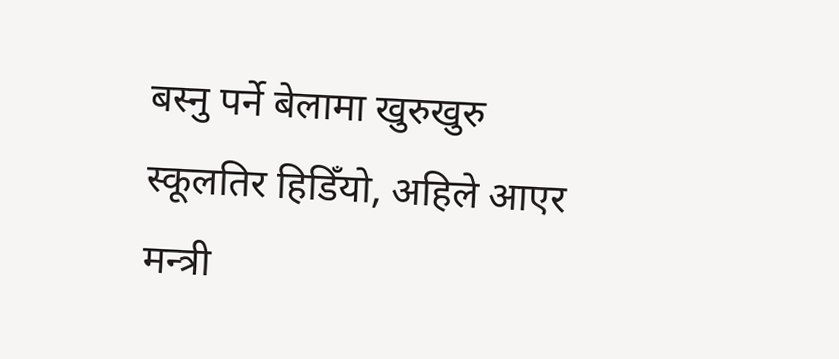बस्नु पर्ने बेलामा खुरुखुरु स्कूलतिर हिडिँयो, अहिले आएर मन्त्री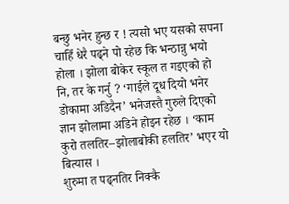बन्छु भनेर हुन्छ र ! त्यसो भए यसको सपना चाहिँ धेरै पढ्ने पो रहेछ कि भन्ठान्नु भयो होला । झोला बोकेर स्कूल त गइएको हो नि, तर के गर्नु ? ‘गाईले दूध दियो भनेर डोकामा अडिदैन’ भनेजस्तै गुरुले दिएको ज्ञान झोलामा अडिने होइन रहेछ । ‘काम कुरो तलतिर–झोलाबोकी हलतिर’ भएर यो बित्यास ।
शुरुमा त पढ्नतिर निक्कै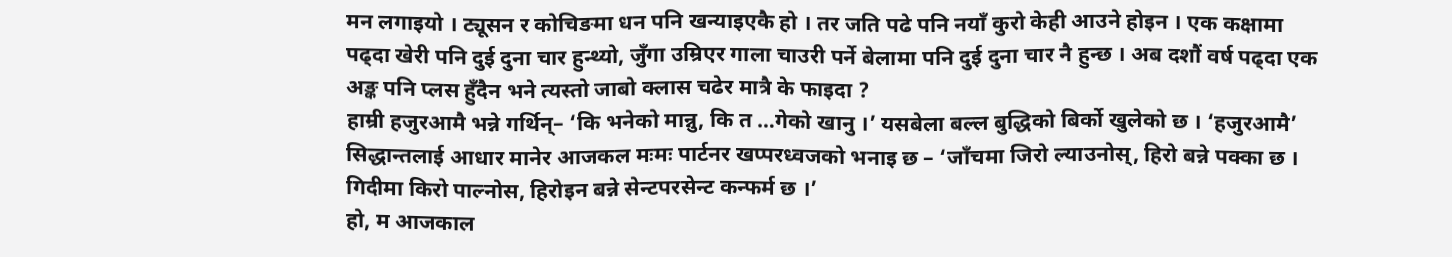मन लगाइयो । ट्यूसन र कोचिङमा धन पनि खन्याइएकै हो । तर जति पढे पनि नयाँ कुरो केही आउने होइन । एक कक्षामा पढ्दा खेरी पनि दुई दुना चार हुन्थ्यो, जुँगा उम्रिएर गाला चाउरी पर्ने बेलामा पनि दुई दुना चार नै हुन्छ । अब दशौं वर्ष पढ्दा एक अङ्क पनि प्लस हुँदैन भने त्यस्तो जाबो क्लास चढेर मात्रै के फाइदा ?
हाम्री हजुरआमै भन्ने गर्थिन्– ‘कि भनेको मान्नु, कि त …गेको खानु ।’ यसबेला बल्ल बुद्धिको बिर्को खुलेको छ । ‘हजुरआमै’ सिद्धान्तलाई आधार मानेर आजकल मःमः पार्टनर खप्परध्वजको भनाइ छ – ‘जाँचमा जिरो ल्याउनोस्, हिरो बन्ने पक्का छ । गिदीमा किरो पाल्नोस, हिरोइन बन्ने सेन्टपरसेन्ट कन्फर्म छ ।’
हो, म आजकाल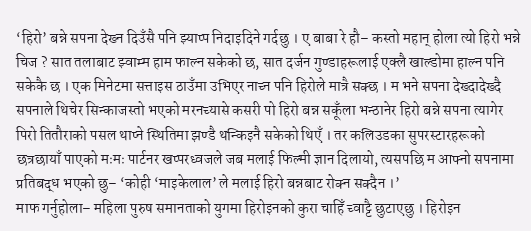‘हिरो’ बन्ने सपना देख्न दिउँसै पनि झ्याप्प निदाइदिने गर्दछु । ए बाबा रे हौ– कस्तो महान् होला त्यो हिरो भन्ने चिज ? सात तलाबाट झ्वाम्म हाम फाल्न सकेको छ, सात दर्जन गुण्डाहरूलाई एक्लै खाल्डोमा हाल्न पनि सकेकै छ । एक मिनेटमा सत्ताइस ठाउँमा उभिएर नाच्न पनि हिरोले मात्रै सक्छ । म भने सपना देख्दादेख्दै सपनाले थिचेर सिन्काजस्तो भएको मरनच्यासे कसरी पो हिरो बन्न सकूँला भन्ठानेर हिरो बन्ने सपना त्यागेर पिरो तितौराको पसल थाप्ने स्थितिमा झण्डै थन्किइनै सकेको थिएँ । तर कलिउडका सुपरस्टारहरूको छत्रछायाँ पाएको मःमः पार्टनर खप्परध्वजले जब मलाई फिल्मी ज्ञान दिलायो, त्यसपछि म आफ्नो सपनामा प्रतिबद्ध भएको छु– ‘कोही ‘माइकेलाल’ ले मलाई हिरो बन्नबाट रोक्न सक्दैन ।’
माफ गर्नुहोला– महिला पुरुष समानताको युगमा हिरोइनको कुरा चाहिँ च्वाट्टै छुटाएछु । हिरोइन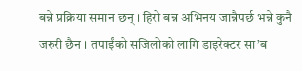बन्ने प्रक्रिया समान छन् । हिरो बन्न अभिनय जान्नैपर्छ भन्ने कुनै जरुरी छैन । तपाईंको सजिलोको लागि डाइरेक्टर सा’ब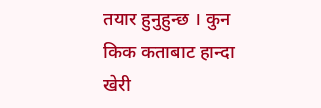तयार हुनुहुन्छ । कुन किक कताबाट हान्दा खेरी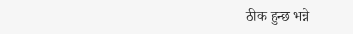ठीक हुन्छ भन्ने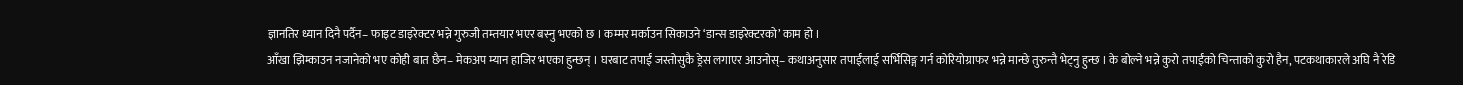ज्ञानतिर ध्यान दिनै पर्दैन– फाइट डाइरेक्टर भन्ने गुरुजी तम्तयार भएर बस्नु भएको छ । कम्मर मर्काउन सिकाउने ‘डान्स डाइरेक्टरको’ काम हो ।
आँखा झिम्काउन नजानेको भए कोही बात छैन– मेकअप म्यान हाजिर भएका हुन्छन् । घरबाट तपाईं जस्तोसुकै ड्रेस लगाएर आउनोस्– कथाअनुसार तपाईंलाई सर्भिसिङ्ग गर्न कोरियोग्राफर भन्ने मान्छे तुरुन्तै भेट्नु हुन्छ । के बोल्ने भन्ने कुरो तपाईंको चिन्ताको कुरो हैन, पटकथाकारले अघि नै रेडि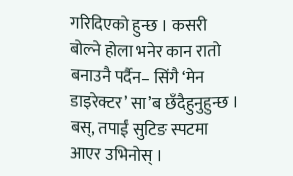गरिदिएको हुन्छ । कसरी बोल्ने होला भनेर कान रातो बनाउनै पर्दैन– सिंगै ‘मेन डाइरेक्टर’ सा’ब छँदैहुनुहुन्छ । बस्, तपाईं सुटिङ स्पटमा आएर उभिनोस् ।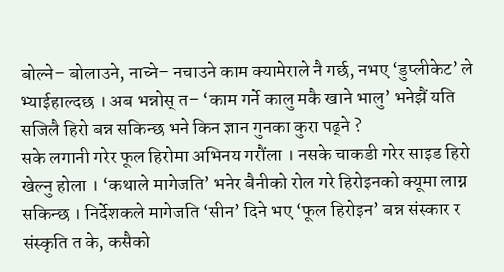बोल्ने– बोलाउने, नाच्ने– नचाउने काम क्यामेराले नै गर्छ, नभए ‘डुप्लीकेट’ ले भ्याईहाल्दछ । अब भन्नोस् त– ‘काम गर्ने कालु मकै खाने भालु’ भनेझैं यति सजिलै हिरो बन्न सकिन्छ भने किन ज्ञान गुनका कुरा पढ्ने ?
सके लगानी गरेर फूल हिरोमा अभिनय गरौंला । नसके चाकडी गरेर साइड हिरो खेल्नु होला । ‘कथाले मागेजति’ भनेर बैनीको रोल गरे हिरोइनको क्यूमा लाग्न सकिन्छ । निर्देशकले मागेजति ‘सीन’ दिने भए ‘फूल हिरोइन’ बन्न संस्कार र संस्कृति त के, कसैको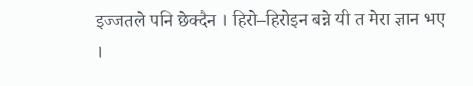इज्जतले पनि छेक्दैन । हिरो–हिरोइन बन्ने यी त मेरा ज्ञान भए ।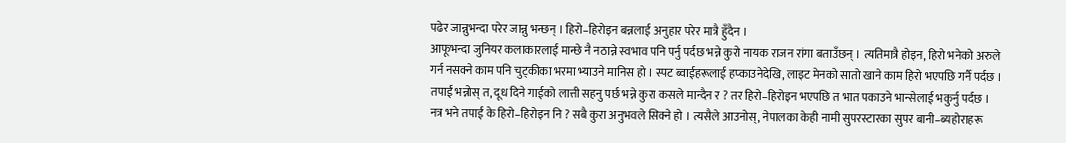पढेर जान्नुभन्दा परेर जान्नु भन्छन् । हिरो–हिरोइन बन्नलाई अनुहार परेर मात्रै हुँदैन ।
आफूभन्दा जुनियर कलाकारलाई मान्छे नै नठान्ने स्वभाव पनि पर्नु पर्दछ भन्ने कुरो नायक राजन रांगा बताउँछन् । त्यतिमात्रै होइन, हिरो भनेको अरुले गर्न नसक्ने काम पनि चुट्कीका भरमा भ्याउने मानिस हो । स्पट ब्वाईहरूलाई हप्काउनेदेखि, लाइट मेनको सातो खाने काम हिरो भएपछि गर्नै पर्दछ । तपाईं भन्नोस् त, दूध दिने गाईको लात्ती सहनु पर्छ भन्ने कुरा कसले मान्दैन र ? तर हिरो–हिरोइन भएपछि त भात पकाउने भान्सेलाई भकुर्नु पर्दछ । नत्र भने तपाईं के हिरो–हिरोइन नि ? सबै कुरा अनुभवले सिक्ने हो । त्यसैले आउनोस्, नेपालका केही नामी सुपरस्टारका सुपर बानी–ब्यहोराहरू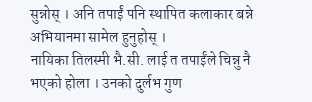सुन्नोस् । अनि तपाईं पनि स्थापित कलाकार बन्ने अभियानमा सामेल हुनुहोस् ।
नायिका तिलस्मी भै.सी. लाई त तपाईंले चिन्नु नै भएको होला । उनको दुर्लभ गुण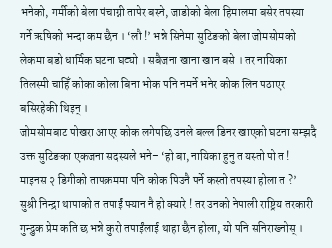भनेको, गर्मीको बेला पंचाग्नी तापेर बस्ने, जाडोको बेला हिमालमा बसेर तपस्या गर्ने ऋषिको भन्दा कम छैन । ‘लौ !’ भन्ने सिनेमा सुटिङको बेला जोमसोमको लेकमा बडो धार्मिक घटना घट्यो । सबैजना खाना खान बसे । तर नायिका तिलस्मी चाहिँ कोका कोला बिना भोक पनि नमर्ने भनेर कोक लिन पठाएर बसिरहेकी थिइन् ।
जोमसोमबाट पोखरा आएर कोक लगेपछि उनले बल्ल डिनर खाएको घटना सम्झदै उक्त सुटिङका एकजना सदस्यले भने– ‘हो बा, नायिका हुनु त यस्तो पो त ! माइनस २ डिगीको तापक्रममा पनि कोक पिउनै पर्ने कस्तो तपस्या होला त ?’
सुश्री निन्द्रा थापाको त तपाईं फ्यान नै हो क्यारे ! तर उनको नेपाली राष्ट्रिय तरकारी गुन्द्रुक प्रेम कति छ भन्ने कुरो तपाईंलाई थाहा छैन होला, यो पनि सनिराख्नोस् ।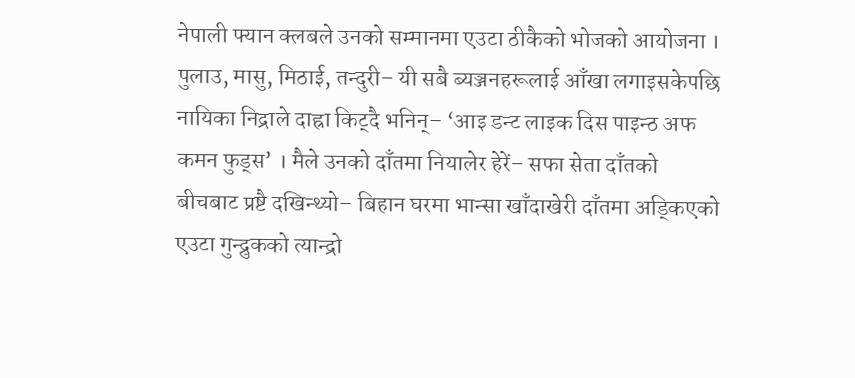नेपाली फ्यान क्लबले उनको सम्मानमा एउटा ठीकैको भोजको आयोजना । पुलाउ, मासु, मिठाई, तन्दुरी– यी सबै ब्यञ्जनहरूलाई आँखा लगाइसकेपछि नायिका निद्राले दाह्रा किट्दै भनिन्– ‘आइ डन्ट लाइक दिस पाइन्ठ अफ कमन फुड्स’ । मैले उनको दाँतमा नियालेर हेरें– सफा सेता दाँतको बीचबाट प्रष्टै दखिन्थ्यो– बिहान घरमा भान्सा खाँदाखेरी दाँतमा अड्किएको एउटा गुन्द्रुकको त्यान्द्रो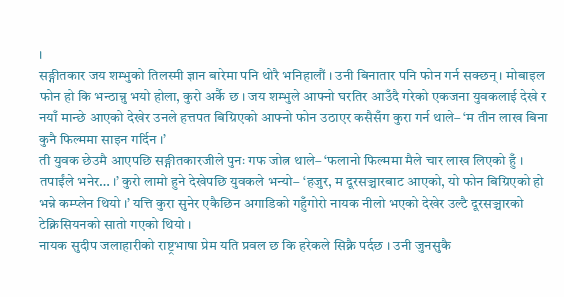।
सङ्गीतकार जय शम्भुको तिलस्मी ज्ञान बारेमा पनि थोरै भनिहालौं । उनी बिनातार पनि फोन गर्न सक्छन् । मोबाइल फोन हो कि भन्ठान्नु भयो होला, कुरो अर्कै छ । जय शम्भुले आफ्नो घरतिर आउँदै गरेको एकजना युवकलाई देखे र नयाँ मान्छे आएको देखेर उनले हत्तपत बिग्रिएको आफ्नो फोन उठाएर कसैसँग कुरा गर्न थाले– ‘म तीन लाख बिना कुनै फिल्ममा साइन गर्दिन ।’
ती युवक छेउमै आएपछि सङ्गीतकारजीले पुनः गफ जोत्न थाले– ‘फलानो फिल्ममा मैले चार लाख लिएको हुँ । तपाईंले भनेर… ।’ कुरो लामो हुने देखेपछि युवकले भन्यो– ‘हजुर, म दूरसञ्चारबाट आएको, यो फोन बिग्रिएको हो भन्ने कम्प्लेन थियो ।’ यत्ति कुरा सुनेर एकैछिन अगाडिको गहुँगोरो नायक नीलो भएको देखेर उल्टै दूरसञ्चारको टेक्निसियनको सातो गएको थियो ।
नायक सुदीप जलाहारीको राष्ट्रभाषा प्रेम यति प्रवल छ कि हरेकले सिक्नै पर्दछ । उनी जुनसुकै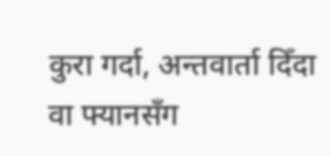कुरा गर्दा, अन्तवार्ता दिँदा वा फ्यानसँग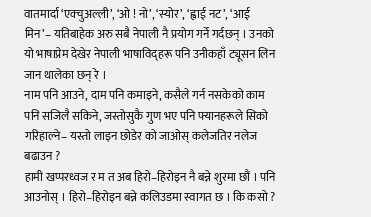वातमार्दा ‘एक्चुअल्ली’, ‘ओ ! नो’, ‘स्योर’, ‘ह्वाई नट’, ‘आई मिन’– यतिबाहेक अरु सबै नेपाली नै प्रयोग गर्ने गर्दछन् । उनको यो भाषाप्रेम देखेर नेपाली भाषाविद्हरू पनि उनीकहाँ ट्यूसन लिन जान थालेका छन् रे ।
नाम पनि आउने, दाम पनि कमाइने, कसैले गर्न नसकेको काम पनि सजिलै सकिने, जस्तोसुकै गुण भए पनि फ्यानहरूले सिको गरिहाल्ने– यस्तो लाइन छोडेर को जाओस् कलेजतिर नलेज बढाउन ?
हामी खप्परध्वज र म त अब हिरो–हिरोइन नै बन्ने शुरमा छौं । पनि आउनोस् । हिरो–हिरोइन बन्ने कलिउडमा स्वागत छ । कि कसो ?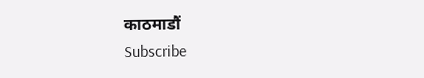काठमाडौं
Subscribe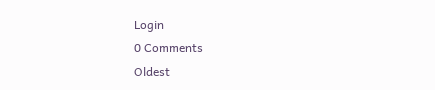Login
0 Comments
Oldest